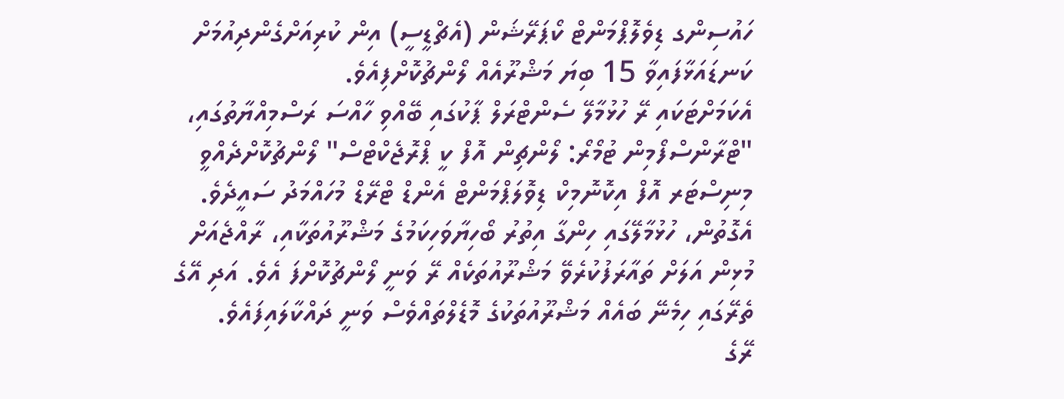ހައުސިންގ ޑިވެލޮޕްމަންޓް ކޯޕަރޭޝަން (އެޗްޑީސީ) އިން ކުރިއަށްގެންދިއުމަށް ކަނޑައަޅާފައިވާ 15 ބިޔަ މަޝްރޫއެއް ލޯންޗުކޮށްފިއެވެ.
އެކަމަށްޓަކައި ރޭ ހުޅުމާލޭ ސެންޓްރަލް ޕާކުގައި ބޭއްވި ހާއްސަ ރަސްމިއްޔާތުގައި، "ޓްރާންސްފޯމިން ޓުމޯރޯ: ލޯންޗިން އޮފް ކީ ޕްރޮޖެކްޓްސް" ލޯންޗުކޮށްދެއްވީ މިނިސްޓަރ އޮފް އިކޮނޮމިކް ޑިވޮލަޕްމަންޓް އެންޑް ޓްރޭޑް މުހައްމަދު ސައީދެވެ.
އެގޮތުން، ހުޅުމާލޭގައި ހިންގާ އިތުރު ބޯހިޔާވަހިކަމުގެ މަޝްރޫއުތަކާއި، ރާއްޖެއަށް މުޅިން އަލަށް ތައާރަފުކުރެވޭ މަޝްރޫއުތަކެއް ރޭ ވަނީ ލޯންޗުކޮށްފަ އެވެ. އަދި އޭގެ ތެރޭގައި ހިމެނޭ ބައެއް މަޝްރޫއުތަކުގެ މޮޑެލްތައްވެސް ވަނީ ދައްކާލައިފައެވެ.
ރޭގެ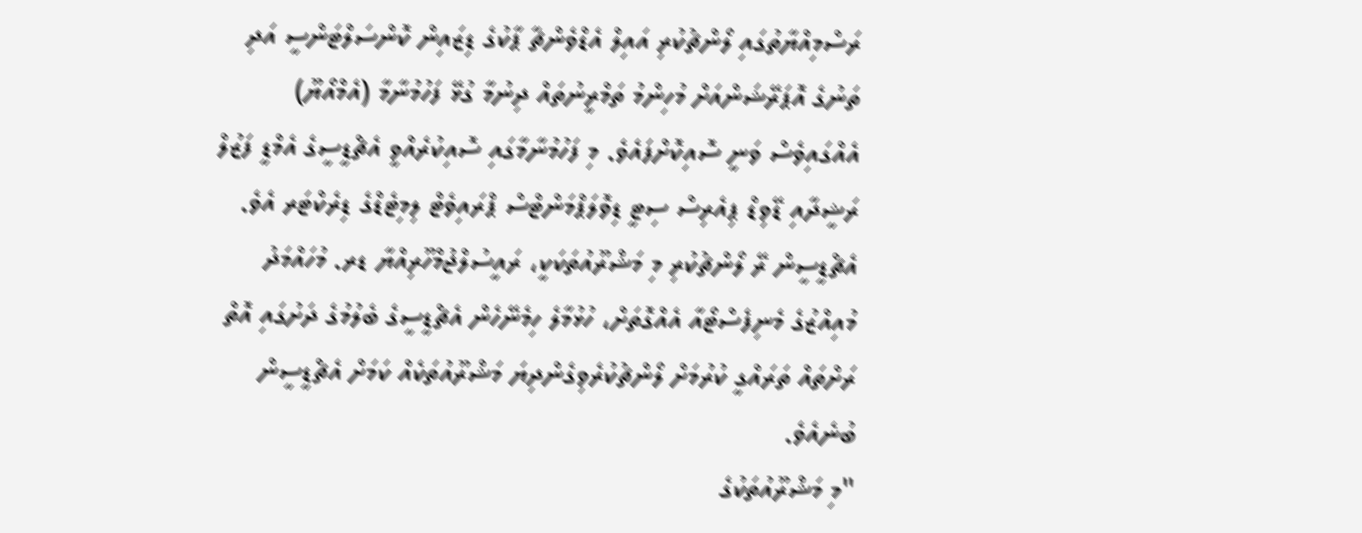ރަސްމިއްޔާތުގައި ލޯންޗުކުރި އައިލް އެޑްވެންޗާ ޕާކުގެ ޑިޒައިން ކޮންސަލްޓަންސީ އަދި ތަނުގެ އޮޕަރޭޝަންއަށް މުހިންމު ތަމްރީނުތައް ދިނުމާ ގުޅޭ ފަހުމުނާމާ (އެމްއޯޔޫ) އެއްގައިވެސް ވަނީ ސޮއިކޮށްފައެވެ. މި ފަހުމުނާމާގައި ސޮއިކުރެއްވީ އެޗްޑީސީގެ އެމްޑީ ފަޒުލް ރަޝީދާއި ޑޭވިޑް ޕިއެރިސް ސިޓީ ޑިވޮލަޕްމަންޓްސް ޕްރައިވެޓް ލިމިޓެޑްގެ ޑިރެކްޓަރ އެވެ.
އެޗްޑީސީން ރޭ ލޯންޗުކުރި މި މަޝްރޫއުތަކަކީ، ރައީސުލްޖުމްހޫރިއްޔާ ޑރ. މުހައްމަދު މުއިއްޒުގެ މެނިފެސްޓޯއާ އެއްގޮތަށް، ހުޅުމާލެ ހިމެނޭހެން އެޗްޑީސީގެ ބެލުމުގެ ދަށުގައި އޮތް ރަށްތައް ތަރައްގީ ކުރުމަށް ލޯންޗުކުރެވިގެންދިޔަ މަޝްރޫއުތަކެއް ކަމަށް އެޗްޑީސީން ބުނެއެވެ.
"މި މަޝްރޫއުތަކުގެ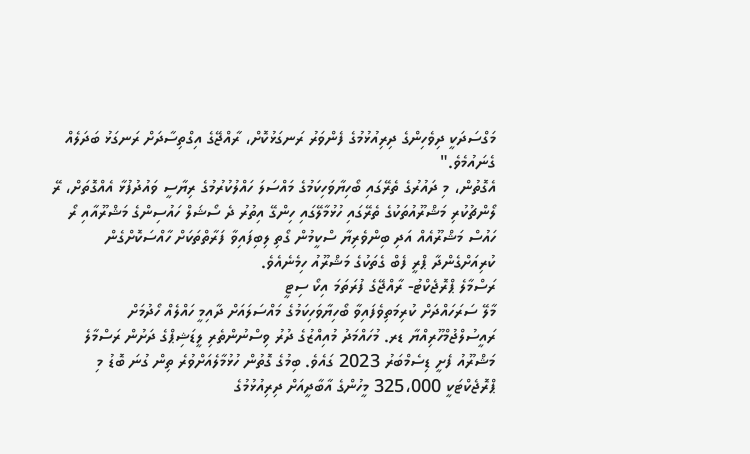މަގްސަދަކީ ދިވެހިންގެ ދިރިއުޅުމުގެ ފެންވަރު ރަނގަޅުކޮށް، ރާއްޖޭގެ އިގްތިސާދަށް ރަނގަޅު ބަދަލެއް ގެނައުމެވެ."
އެގޮތުން، މި ދައުރުގެ ތެރޭގައި ބޯހިޔާވަހިކަމުގެ މައްސަލަ ހައްލުކުރުމުގެ ރިޔާސީ ވައުދުފުޅާ އެއްގޮތަށް، ރޭ ލޯންޗުކުރި މަޝްރޫއުތަކުގެ ތެރޭގައި ހުޅުމާލޭގައި ހިންގޭ އިތުރު ދެ ސޯޝަލް ހައުސިންގެ މަޝްރޫއާއި ރޯ ހައުސް މަޝްރޫއެއް އަދި ބިންވެރިޔާ ސްކީމުން ގޯތި ލިބިފައިވާ ފަރާތްތަކަށް ހާއްސަކޮށްގެން ކުރިއަށްގެންދާ ޕްރީ ފެބް ގެތަކުގެ މަޝްރޫއު ހިމެނެއެވެ.
ރަސްމާލެ ޕްރޮޖެކްޓު- ރާއްޖޭގެ ފުރަތަމަ އިކޯ ސިޓީ
މާލޭ ސަރަހައްދަށް ކުރިމަތިވެފައިވާ ބޯހިޔާވަހިކަމުގެ މައްސަލައަށް ދާއިމީ ހައްލެއް ހޯދުމަށް ރައީސުލްޖުމްހޫރިއްޔާ ޑރ. މުހައްމަދު މުއިއްޒުގެ ދުރު ވިސްނުންތެރި ލީޑަޝިޕްގެ ދަށުން ރަސްމާލެ މަޝްރޫއު ފެށީ ޑިސެމްބަރު 2023 ގައެވެ. ބިމުގެ ގޮތުން ހުޅުމާލެއަށްވުރެ ތިން ގުނަ ބޮޑު މި ޕްރޮޖެކްޓަކީ 325،000 މީހުންގެ އާބާދީއަށް ދިރިއުޅުމުގެ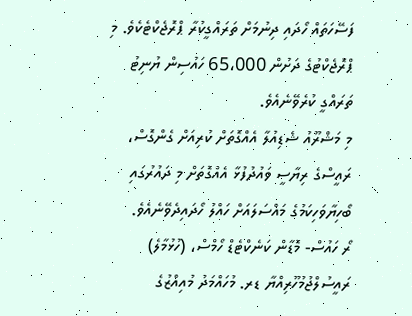ފަސޭހަތައް ހޯދައި ދިނުމަށް ތަރައްގީކުރާ ޕްރޮޖެކްޓެކެވެ. މި ޕްރޮޖެކްޓުގެ ދަށުން 65،000 ހައުސިން ޔުނިޓު ތަރައްގީ ކުރެވޭނެއެވެ.
މި މަޝްރޫއު ޝެޑިއުލާ އެއްގޮތަށް ކުރިއަށް ގެންގޮސް، ރައީސްގެ ރިޔާސީ ވައުދުފުޅާ އެއްގޮތަށް މި ދައުރުގައި ބޯހިޔާވަހިކަމުގެ މައްސަލައަށް ހައްލު ހޯދައިދެވޭނެއެވެ.
ރޯ ހައުސް- މޮޑާން ކަނެކްޓެޑް ހޯމްސް، (ހުޅުމާލެ)
ރައީސުލްޖުމުހޫރިއްޔާ ޑރ. މުހައްމަދު މުއިއްޒުގެ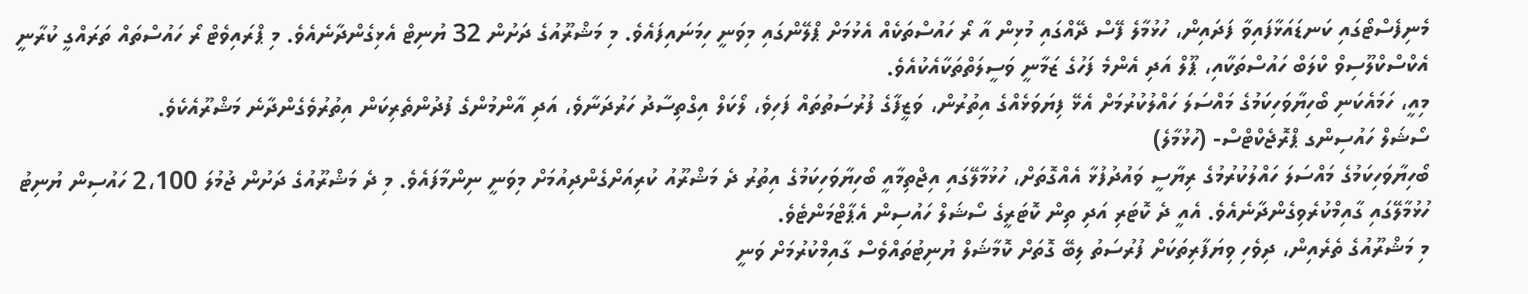މެނިފެސްޓޯގައި ކަނޑައަޅާފައިވާ ފަދައިން، ހުޅުމާލެ ފޭސް ދޭއްގައި މުޅިން އާ ރޯ ހައުސްތަކެއް އެޅުމަށް ޕްލޭންގައި މިވަނީ ހިމަނައިފައެވެ. މި މަޝްރޫއުގެ ދަށުން 32 ޔުނިޓް އެޅިގެންދާނެއެވެ. މި ޕްރައިވެޓް ރޯ ހައުސްތައް ތަރައްގީ ކުރާނީ އެކްސްކްލޫސިވް ކްލަބް ހައުސްތަކާއި، ޕޫލް އަދި އެންމެ ފަހުގެ ޒަމާނީ ވަސީލަތްތަކާއެކުއެވެ.
މިއީ، ހަމައެކަނި ބޯހިޔާވަހިކަމުގެ މައްސަލަ ހައްލުކުރުމަށް އެޅޭ ފިޔަވަޅެއްގެ އިތުރުން، ވަޒީފާގެ ފުރުސަތުތައް ފަހިވެ، ލޯކަލް އިގްތިސާދު ހަރުދަނާވެ، އަދި އާންމުންގެ ފުދުންތެރިކަން އިތުރުވެގެންދާނެ މަޝްރޫއެކެވެ.
ސޯޝަލް ހައުސިންގ ޕްރޮޖެކްޓްސް- (ހުޅުމާލެ)
ބޯހިޔާވަހިކަމުގެ މައްސަލަ ހައްލުކުރުމުގެ ރިޔާސީ ވައުދުފުޅާ އެއްގޮތަށް، ހުޅުމާލޭގައި އިޖްތިމާއީ ބޯހިޔާވަހިކަމުގެ އިތުރު ދެ މަޝްރޫއު ކުރިއަށްގެންދިއުމަށް މިވަނީ ނިންމާފައެވެ. މި ދެ މަޝްރޫއުގެ ދަށުން ޖުމުލަ 2،100 ހައުސިން ޔުނިޓު ހުޅުމާލޭގައި ގާއިމްކުރެވިގެންދާނެއެވެ. އެއީ ދެ ކޮޓަރި އަދި ތިން ކޮޓަރީގެ ސޯޝަލް ހައުސިން އެޕާޓްމަންޓެވެ.
މި މަޝްރޫއުގެ ތެރެއިން، ދިވެހި ވިޔަފާރިތަކަށް ފުރުސަތު ލިބޭ ގޮތަށް ކޮމާޝަލް ޔުނިޓުތައްވެސް ގާއިމްކުރުމަށް ވަނީ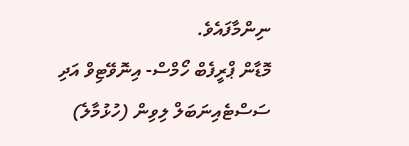ނިންމާފައެވެ.
މޮޑާން ޕްރީފެބް ހޯމްސް- އިނޮވޭޓިވް އަދި ސަސްޓެއިނަބަލް ލިވިން (ހުޅުމާލެ)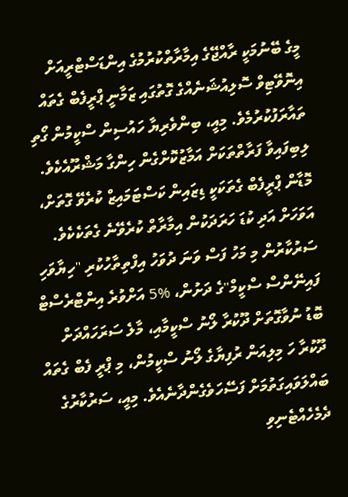މީގެ ބޭނުމަކީ ރާއްޖޭގެ އިމާރާތްކުރުމުގެ އިންޑަސްޓްރީއަށް އިނޮވޭޓިވް ސޮލިއުޝަނެއްގެ ގޮތުގައި ޒަމާނީ ޕްރީފެބް ގެތައް ތައާރަފުކުރުމެވެ. މިއީ، ބިންވެރިޔާ ހައުސިން ސްކީމުން ގޯތި ލިބިފައިވާ ފަރާތްތަކަށް އަމާޒުކޮށްގެން ހިންގާ މަޝްރޫއެކެވެ. މޮޑާން ޕްރީފެބް ގެތަކަކީ ޑިޒައިން ކަސްޓަމައިޒް ކުރެވޭ ގޮތަށް، އަވަހަށް އަދި ކުޑަ ހަރަދަކުން އިމާރާތް ކުރެވޭނެ ގެތަކެކެވެ.
ސަރުކާރުން މި މަހު ފަސް ވަނަ ދުވަހު އިފްތިތާހުކުރި "ހިޔާވަހި ފައިނޭންސް ސްކީމް"ގެ ދަށުން، %5 އަށްވުރެ އިންޓްރެސްޓް ބޮޑު ނުވާގޮތަށް ދޫކުރާ ލޯނު ސްކީމާއި، މާލެ ސަރަހައްދަށް ދޫކުރާ ހަ މިލިއަން ރުފިޔާގެ ލޯނު ސްކީމުން، މި ޕްރީ ފެބް ގެތައް ބައްލަވައިގަތުމަށް ފަސޭހަވެގެންދާނެއެވެ. މިއީ، ސަރުކާރުގެ ދެމެހެއްޓެނިވި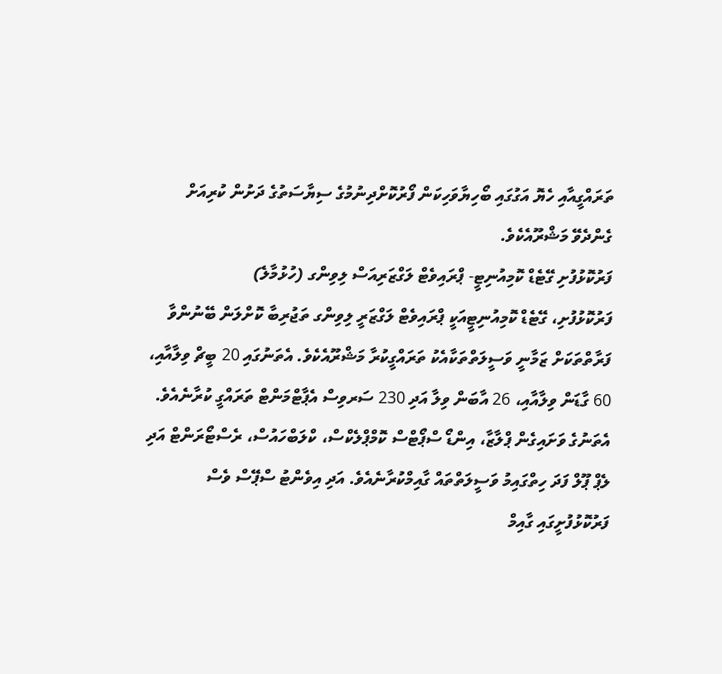ތަރައްގީއާއި ހެޔޮ އަގުގައި ބޯހިޔާވަހިކަން ފޯރުކޮށްދިނުމުގެ ސިޔާސަތުގެ ދަށުން ކުރިއަށް ގެންދެވޭ މަޝްރޫއެކެވެ.
ފަރުކޮޅުފުށި ގޭޓެޑް ކޮމިއުނިޓީ- ޕްރައިވެޓް ލަގްޒަރިއަސް ލިވިންގ (ހުޅުމާލެ)
ފަރުކޮޅުފުށި، ގޭޓެޑް ކޮމިއުނިޓީއަކީ ޕްރައިވެޓް ލަގްޒަރީ ލިވިންގ ތަޖުރިބާ ކޮށްލަން ބޭނުންވާ ފަރާތްތަކަށް ޒަމާނީ ވަސީލަތްތަކާއެކު ތަރައްގީކުރާ މަޝްރޫއެކެވެ. އެތަނުގައި 20 ބީޗް ވިލާއާއި، 60 ގާޑަން ވިލާއާއި، 26 އާބަން ވިލާ އަދި 230 ސަރވިސް އެޕާޓްމަންޓް ތަރައްގީ ކުރާނެއެވެ. އެތަނުގެ ވަށައިގެން ޕްލާޒާ، އިންޑޯ ސްޕޯޓްސް ކޮމްޕްލެކްސް، ކްލަބްހައުސް، ރެސްޓޯރަންޓް އަދި ލެޕް ޕޫލް ފަދަ ހިތްގައިމު ވަސީލަތްތައް ގާއިމްކުރާނެއެވެ. އަދި އިވެންޓު ސްޕޭސް ވެސް ފަރުކޮޅުފުށީގައި ގާއިމް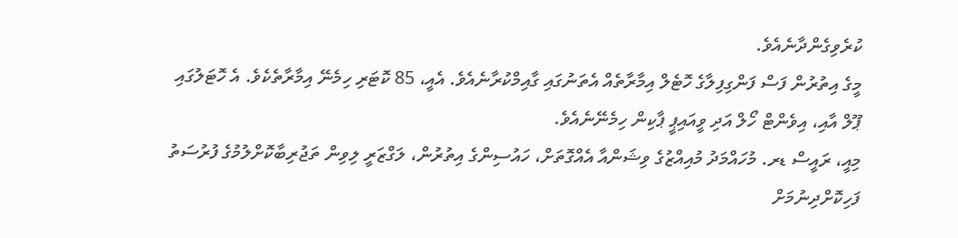ކުރެވިގެންދާނެއެވެ.
މީގެ އިތުރުން ފަސް ފަންގިފިލާގެ ހޮޓެލް އިމާރާތެއް އެތަނުގައި ގާއިމްކުރާނެއެވެ. އެއީ، 85 ކޮޓަރި ހިމެނޭ އިމާރާތެކެވެ. އެ ހޮޓަލުގައި ޕޫލް އާއި، އިވެންޓް ހޯލް އަދި ވީއައިޕީ ޕާކިން ހިމެނޭނެއެވެ.
މިއީ، ރައީސް ޑރ. މުހައްމަދު މުއިއްޒުގެ ވިޝަންއާ އެއްގޮތަށް، ހައުސިންގެ އިތުރުން، ލަގްޒަރީ ލިވިން ތަޖުރިބާކޮށްލުމުގެ ފުރުސަތު ފަހިކޮށްދިނުމަށް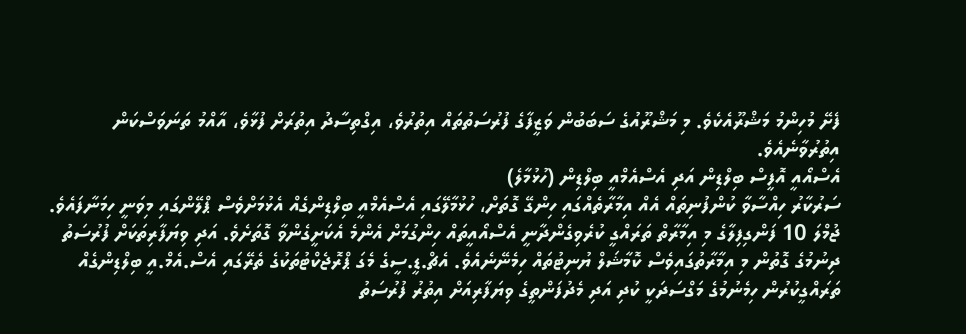ފެށޭ މުހިންމު މަޝްރޫއެކެވެ. މި މަޝްރޫއުގެ ސަބަބުން ވަޒީފާގެ ފުރުސަތުތައް އިތުރުވެ، އިގްތިސާދު އިތުރަށް ފުޅާވެ، އާއްމު ތަނަވަސްކަން އިތުރުވާނެއެވެ.
އެސްއޯއީ އޮފީސް ބިލްޑިން އަދި އެސްއެމްއީ ބިލްޑިން (ހުޅުމާލެ)
ސަރުކާރު ހިއްސާވާ ކުންފުނިތައް އެއް އިމާރާތެއްގައި ހިންގޭ ގޮތަށް، ހުޅުމާލޭގައި އެސްއެމްއީ ބިލްޑިންގެއް އެޅުމަށްވެސް ޕްލޭންގައި މިވަނީ ހިމަނާފައެވެ. ޖުމްލަ 10 ފަންގިފިލާގެ މި އިމާރާތް ތަރައްގީ ކުރެވިގެންދާނީ އެސްއޯއީތައް ހިންގުމަށް އެންމެ އެކަށީގެންވާ ގޮތަށެވެ. އަދި ވިޔަފާރިތަކަށް ފުރުސަތު ދިނުމުގެ ގޮތުން މި އިމާރާތުގައިވެސް ކޮމާޝަލް ޔުނިޓުތައް ހިމެނޭނެއެވެ. އެޗް.ޑީ.ސީގެ މެގަ ޕްރޮޖެކްޓުތަކުގެ ތެރޭގައި އެސް.އެމް.އީ ބިލްޑިންގެއް ތަރައްގީކުރުން ހިމެނުމުގެ މަގްސަދަކީ ކުދި އަދި މެދުފަންތީގެ ވިޔަފާރިއަށް އިތުރު ފުރުސަތު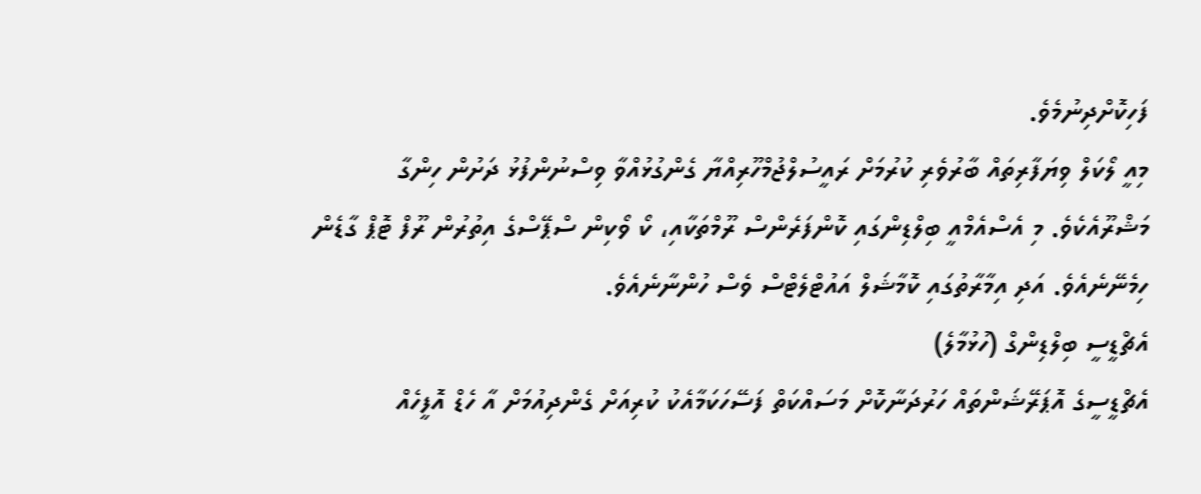ފަހިކޮށްދިނުމެވެ.
މިއީ ލޯކަލް ވިޔަފާރިތައް ބާރުވެރި ކުރުމަށް ރައީސުލްޖުމްހޫރިއްޔާ ގެންގުޅުއްވާ ވިސްނުންފުޅު ދަށުން ހިންގާ މަޝްރޫއެކެވެ. މި އެސްއެމްއީ ބިލްޑިންގައި ކޮންފަރެންސް ރޫމްތަކާއި، ކޯ ވޯކިން ސްޕޭސްގެ އިތުރުން ރޫފް ޓޮޕް ގާޑެން ހިމެނޭނެއެވެ. އަދި އިމާރާތުގައި ކޮމާޝަލް އައުޓްލެޓްސް ވެސް ހުންނާނެއެވެ.
އެޗްޑީސީ ބިލްޑިންގް (ހުޅުމާލެ)
އެޗްޑީސީގެ އޮޕަރޭޝަންތައް ހަރުދަނާކޮށް މަސައްކަތް ފަސޭހަކަމާއެކު ކުރިއަށް ގެންދިއުމަށް އާ ހެޑް އޮފީހެއް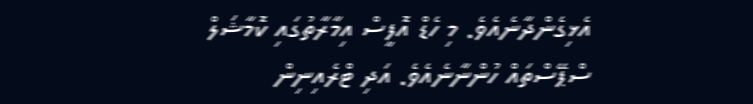އެޅިގެންދާނެއެވެ. މި ހެޑް އޮފީސް އިމާރާތުގައި ކޮމާޝަލް ސްޕޭސްތައް ހުންނާނެއެވެ. އަދި ޓްރެއިނިން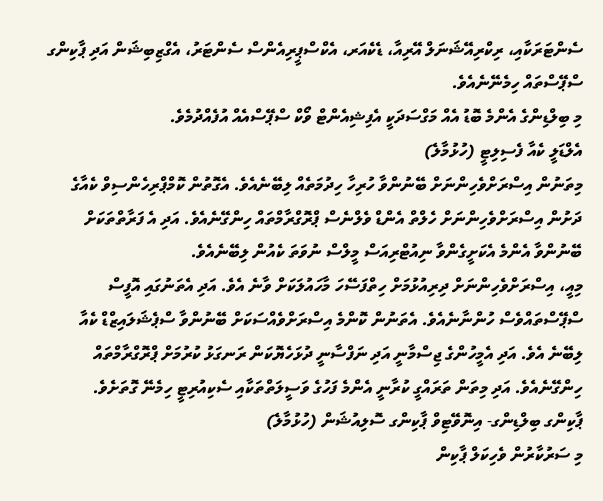ސެންޓަރަކާއި، ރިކްރިއޭޝަނަލް އޭރިއާ، ޑެކެއަރ، އެކްސްޕީރިއެންސް ސެންޓަރު، އެގްޒިބިޝަން އަދި ޕާކިންގ ސްޕޭސްތައް ހިމެނޭނެއެވެ.
މި ބިލްޑިންގެ އެންމެ ބޮޑު އެއް މަގްސަދަކީ އެފިޝިއެންޓް ވޯކް ސްޕޭސްއެއް އުފެއްދުމެވެ.
އެލްޑަލީ ކެއާ ފެސިލިޓީ (ހުޅުމާލެ)
މިތަނުން އިސްރަށްވެހިންނަށް ބޭނުންވާ ހުރިހާ ހިދުމަތެއް ލިބޭނެއެވެ. އެގޮތުން ކޮމްޕްރިހެންސިވް ކެއާގެ ދަށުން އިސްރަށްވެހިންނަށް ހެލްތް އެންޑް ވެލްނެސް ޕްރޮގްރާމްތައް ހިންގޭނެއެވެ. އަދި އެ ފަރާތްތަކަށް ބޭނުންވާ އެންމެ އެކަށީގެންވާ ނިއުޓްރިއަސް މީލްސް ނުވަތަ ކެއުން ލިބޭނެއެވެ.
މިއީ، އިސްރަށްވެހިންނަށް ދިރިއުޅުމަށް ހިތްފަސޭހަ މާހައުލަކަށް ވާނެ އެވެ. އަދި އެތަނުގައި އޮފީސް ސްޕޭސްތައްވެސް ހުންނާނެއެވެ. އެތަނުން ކޮންމެ އިސްރަށްވެއްސަކަށް ބޭނުންވާ ސްޕެޝަލައިޒްޑް ކެއާ ލިބޭނެ އެވެ. އަދި އެމީހުންގެ ޖިސްމާނީ އަދި ނަފްސާނީ ދުޅަހެޔޮކަން ރަނގަޅު ކުރުމަށް ޕްރޮގްރާމްތައް ހިންގޭނެއެވެ. އަދި މިތަން ތަރައްގީ ކުރާނީ އެންމެ ފަހުގެ ވަސީލަތްތަކާއި ސެކިއުރިޓީ ހިމެނޭ ގޮތަށެވެ.
ޕާކިންގ ބިލްޑިންގ- އިނޮވޭޓިވް ޕާކިންގ ސޮލިއުޝަން (ހުޅުމާލެ)
މި ސަރުކާރުން ވެހިކަލް ޕާކިން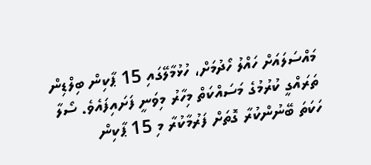މައްސަލައަށް ހައްލު ހޯދުމަށް، ހުޅުމާލޭގައި 15 ޕާކިން ބިލްޑިން ތަރައްގީ ކުރުމުގެ މަސައްކަތް މިހާރު މިވަނީ ފަށައިފައެވެ. ސޯލާ ހަކަތަ ބޭނުންކުރާ ގޮތަށް ފަރުމާކުރާ މި 15 ޕާކިން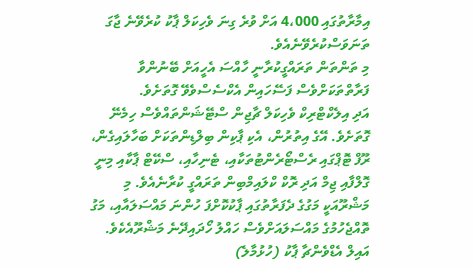އިމާރާތުގައި 4،000 އަށް ވުރެ ގިނަ ވެހިކަލް ޕާކު ކުރެވޭނެ ޖާގަ ތަނަވަސްކުރެވޭނެއެވެ.
މި ތަންތަން ތަރައްގީކުރާނީ ހާއްސަ އެހީއަށް ބޭނުންވާ ފަރާތްތަކަށްވެސް ފަސޭހައިން އެކްސެސްވެވޭ ގޮތަށެވެ.
އަދި އިލެކްޓްރިކް ވެހިކަލް ޗާޖިން ސްޓޭޝަންތައްވެސް ހިމެނޭ ގޮތަށެވެ. އޭގެ އިތުރުން، އެކި ޕާކިން ބިލްޑިންތަކަށް ބަހާލައިގެން، ރޫފް ޓޮޕްގައި ރެސްޓޯރެންޓުތަކާއި، ޓެނިހާއި، ސްކޭޓް ޕާކާއި މިނީ ގޮލްފާއި ޖިމް އަދި ރޮކް ކްލައިމްބިން ތަރައްގީ ކުރާނެއެވެ. މި މަޝްރޫއަކީ މަގުގެ ދެފަރާތުގައި ޕާކުކޮށްފަ ހުންނަ މައްސަލައާއި، މަގު ތޮއްޖެހުމުގެ މައްސަލައަށްވެސް ހައްލު ހޯދައިދޭނެ މަޝްރޫއެކެވެ.
އައިލް އެޑްވެންޗާ ޕާކު (ހުޅުމާލެ)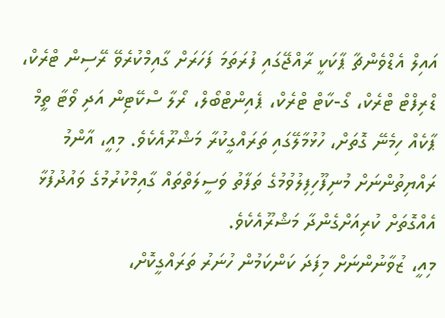އައިލް އެޑްވެންޗާ ޕާކަކީ ރާއްޖޭގައި ފުރަތަމަ ފަހަރަށް ގާއިމްކުރެވޭ ރޭސިން ޓްރެކް، ޑްރިފްޓް ޓްރެކް، ގޯ-ކާޓް ޓްރެކް، ޕެއިންޓްބޯލް، ރޯލާ ސްކޭޓިން އަދި ވޯޓާ ތީމް ޕާކެއް ހިމެނޭ ގޮތަށް، ހުޅުމާލޭގައި ތަރައްގީކުރާ މަޝްރޫއެކެވެ. މިއީ، އާންމު ރައްޔިތުންނަށް މުނިފޫހިފިލުވުމުގެ ތަފާތު ވަސީލަތްތައް ގާއިމްކުރުމުގެ ވައުދުފުޅާ އެއްގޮތަށް ކުރިއަށްގެންދާ މަޝްރޫއެކެވެ.
މިއީ، ޒުވާނުންނަށް މިފަދަ ކަންކަމުން ހުނަރު ތަރައްގީކޮށް،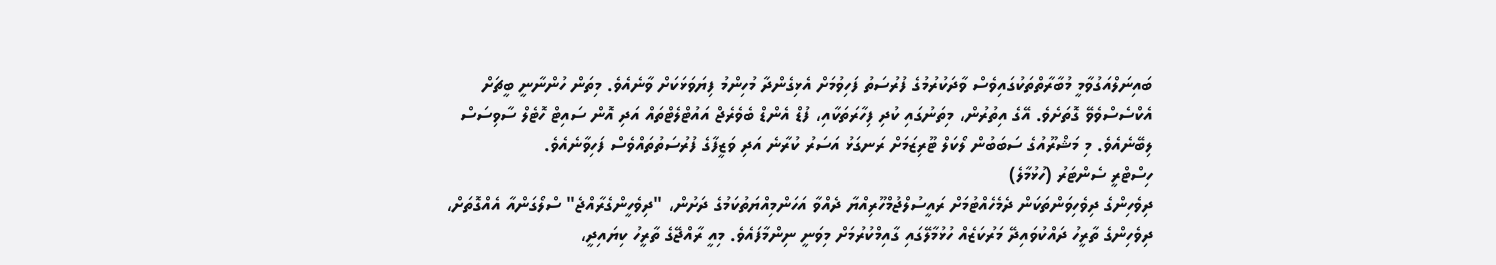ބައިނަލްއަގުވާމީ މުބާރާތްތަކުގައިވެސް ވާދަކުރުމުގެ ފުރުސަތު ފަހިވުމަށް އެޅިގެންދާ މުހިންމު ފިޔަވަޅަކަށް ވާނެއެވެ. މިތަން ހުންނާނީ ބީޗަށް އެކްސެސްވެވޭ ގޮތަށެވެ. އޭގެ އިތުރުން، މިތަނުގައި ކުދި ފިހާރަތަކާއި، ފުޑް އެންޑް ބެވެރެޖް އައުޓްލެޓްތައް އަދި އޮން ސައިޓް ހޮޓެލް ސާވިސަސް ލިބޭނެއެވެ. މި މަޝްރޫއުގެ ސަބަބުން ލޯކަލް ޓޫރިޒަމަށް ރަނގަޅު އަސަރު ކުރާނެ އަދި ވަޒީފާގެ ފުރުސަތުތައްވެސް ފަހިވާނެއެވެ.
ހިސްޓްރީ ސެންޓަރު (ހުޅުމާލެ)
ދިވެހިންގެ ދިވެހިވަންތަކަން ދެމެހެއްޓުމަށް ރައީސުލްޖުމްހޫރިއްޔާ ދެއްވާ އަހަންމިއްޔަތުކަމުގެ ދަށުން، "ދިވެހީންގެރާއްޖެ" ސްލޯގަންއާ އެއްގޮތަށް، ދިވެހިންގެ ތާރީހު ދައްކުވައިދޭ މަރުކަޒެއް ހުޅުމާލޭގައި ގާއިމްކުރުމަށް މިވަނީ ނިންމާފައެވެ. މިއީ ރާއްޖޭގެ ތާރީހު ކިޔައިދީ،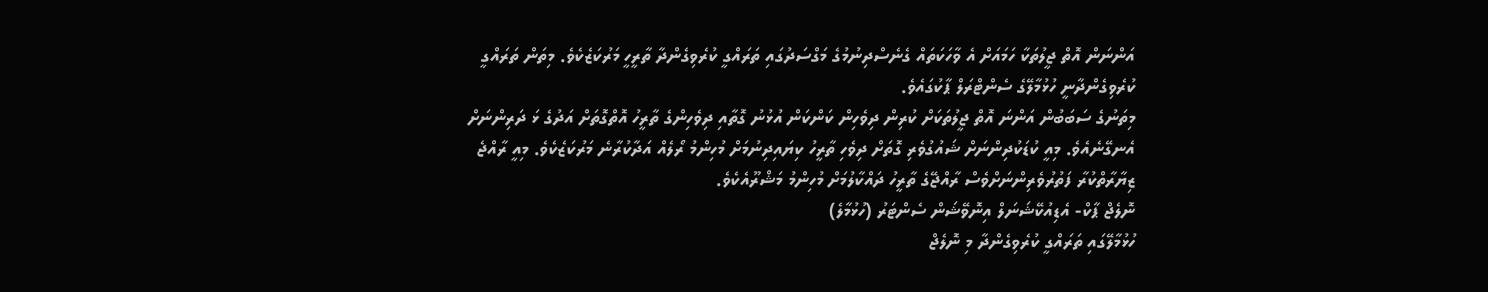އަންނަން އޮތް ޖީލުތަކާ ހަމައަށް އެ ވާހަކަތައް ގެނެސްދިނުމުގެ މަގްސަދުގައި ތަރައްގީ ކުރެވިގެންދާ ތާރީހީ މަރުކަޒެކެވެ. މިތަން ތަރައްގީ ކުރެވިގެންދާނީ ހުޅުމާލޭގެ ސެންޓްރަލް ޕާކުގައެވެ.
މިތަނުގެ ސަބަބުން އަންނަ އޮތް ޖީލުތަކަށް ކުރިން ދިވެހިން ކަންކަން އުޅުނު ގޮތާއި ދިވެހިންގެ ތާރީހު އޮތްގޮތަށް އަދުގެ ޅަ ދަރިންނަށް އެނގޭނެއެވެ. މިއީ ކުޑަކުދިންނަށް ޝައުގުވެރި ގޮތަށް ދިވެހި ތާރީހު ކިޔައިދިނުމަށް މުހިންމު ރޯލެއް އަދާކުރާނެ މަރުކަޒެކެވެ. މިއީ ރާއްޖެ ޒިޔާރާތްކުރާ ފަތުރުވެރިންނަށްވެސް ރާއްޖޭގެ ތާރީހު ދައްކާލުމަށް މުހިންމު މަޝްރޫއެކެވެ.
ނޮލެޖް ޕާކް- އެޑިއުކޭޝަނަލް އިނޮވޭޝަން ސެންޓަރު (ހުޅުމާލެ)
ހުޅުމާލޭގައި ތަރައްގީ ކުރެވިގެންދާ މި ނޮލެޖް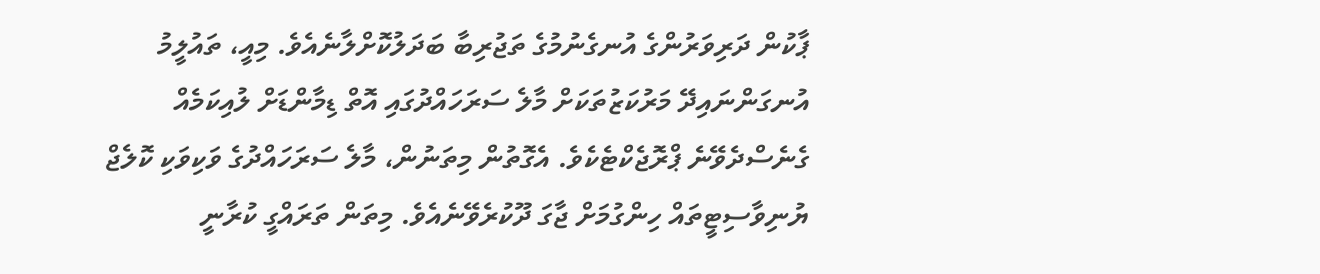ޕާކުން ދަރިވަރުންގެ އުނގެނުމުގެ ތަޖުރިބާ ބަދަލުކޮށްލާނެއެވެ. މިއީ، ތައުލީމު އުނގަންނައިދޭ މަރުކަޒުތަކަށް މާލެ ސަރަހައްދުގައި އޮތް ޑިމާންޑަށް ލުއިކަމެއް ގެނެސްދެވޭނެ ޕްރޮޖެކްޓެކެވެ. އެގޮތުން މިތަނުން، މާލެ ސަރަހައްދުގެ ވަކިވަކި ކޮލެޖް ޔުނިވާސިޓީތައް ހިންގުމަށް ޖާގަ ދޫކުރެވޭނެއެވެ. މިތަން ތަރައްގީ ކުރާނީ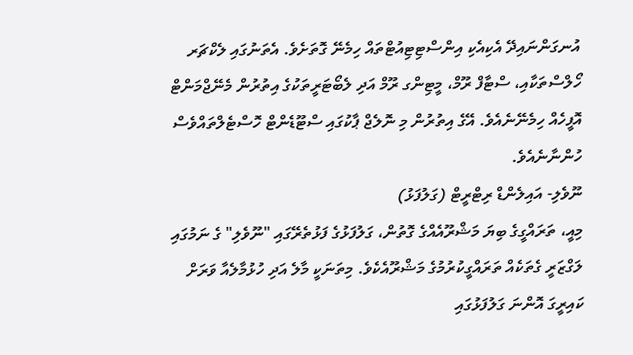އުނގަންނައިދޭ އެކިއެކި އިންސްޓިޓިއުޓްތައް ހިމެނޭ ގޮތަށެވެ. އެތަނުގައި ލެކްޗަރ ހޯލްސްތަކާއި، ސްޓާފް ރޫމް، މީޓިންގ ރޫމް އަދި ލެބޯޓަރީތަކުގެ އިތުރުން މެނޭޖްމަންޓް އޮފީހެއް ހިމެނޭނެއެވެ. އޭގެ އިތުރުން މި ނޮލެޖް ޕާކުގައި ސްޓޫޑެންޓް ހޮސްޓެލްތައްވެސް ހުންނާނެއެވެ.
ނޫވެލި- އައިލެންޑް ރިޓްރީޓް (ގަލުފަޅު)
މިއީ، ތަރައްގީގެ ބިޔަ މަޝްރޫއެއްގެ ގޮތުން، ގަލުފަޅުގެ ފަޅުތެރޭގައި "ނޫވެލި" ގެ ނަމުގައި ލަގްޒަރީ ގެތަކެއް ތަރައްގީކުރުމުގެ މަޝްރޫއެކެވެ. މިތަނަކީ މާލެ އަދި ހުޅުމާލެއާ ވަރަށް ކައިރީގަ އޮންނަ ގަލުފަޅުގައި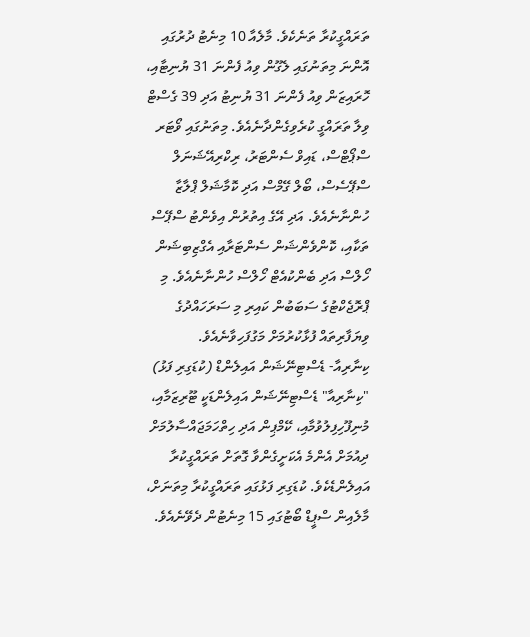ތަރައްގީކުރާ ތަނެކެވެ. މާލެއާ 10 މިނެޓު ދުރުގައި އޮންނަ މިތަނުގައި ލެގޫން ވިއު ފެންނަ 31 ޔުނިޓާއި، ހޮރައިޒަން ވިއު ފެންނަ 31 ޔުނިޓު އަދި 39 ގެސްޓް ވިލާ ތަރައްގީ ކުރެވިގެންދާނެއެވެ. މިތަނުގައި ވޯޓަރ ސްޕޯޓްސް، ޑައިވް ސެންޓަރު، ރިކްރިއޭޝަނަލް ސްޕޭސެސް، ބޯލް ގޭމްސް އަދި ކޮމާޝަލް ޕްލާޒާ ހުންނާނެއެވެ. އަދި އޭގެ އިތުރުން އިވެންޓު ސްޕޭސް ތަކާއި، ކޮންވެންޝަން ސެންޓަރާއި އެގްޒިބިޝަން ހޯލްސް އަދި ބެންކުއެޓް ހޯލްސް ހުންނާނެއެވެ. މި ޕްރޮޖެކްޓުގެ ސަބަބުން ކައިރި މި ސަރަހައްދުގެ ވިޔަފާރިތައް ފުޅާކުރުމަށް މަގުފަހިވާނެއެވެ.
ކިނާރިއާ- ޑެސްޓިނޭޝަން އައިލެންޑް (ކުޑަގިރި ފަޅު)
"ކިނާރިއާ" ޑެސްޓިނޭޝަން އައިލެންޑަކީ ޓޫރިޒަމާއި، މުނިފޫހިފިލުވުމާއި، ކޭމްޕިން އަދި ހިތްހަމަޖައްސާލުމަށް ދިއުމަށް އެންމެ އެކަށީގެންވާ ގޮތަށް ތަރައްގީކުރާ އައިލެންޑެކެވެ. ކުޑަގިރި ފަޅުގައި ތަރައްގީކުރާ މިތަނަށް، މާލެއިން ސްޕީޑް ބޯޓުގައި 15 މިނެޓުން ދެވޭނެއެވެ.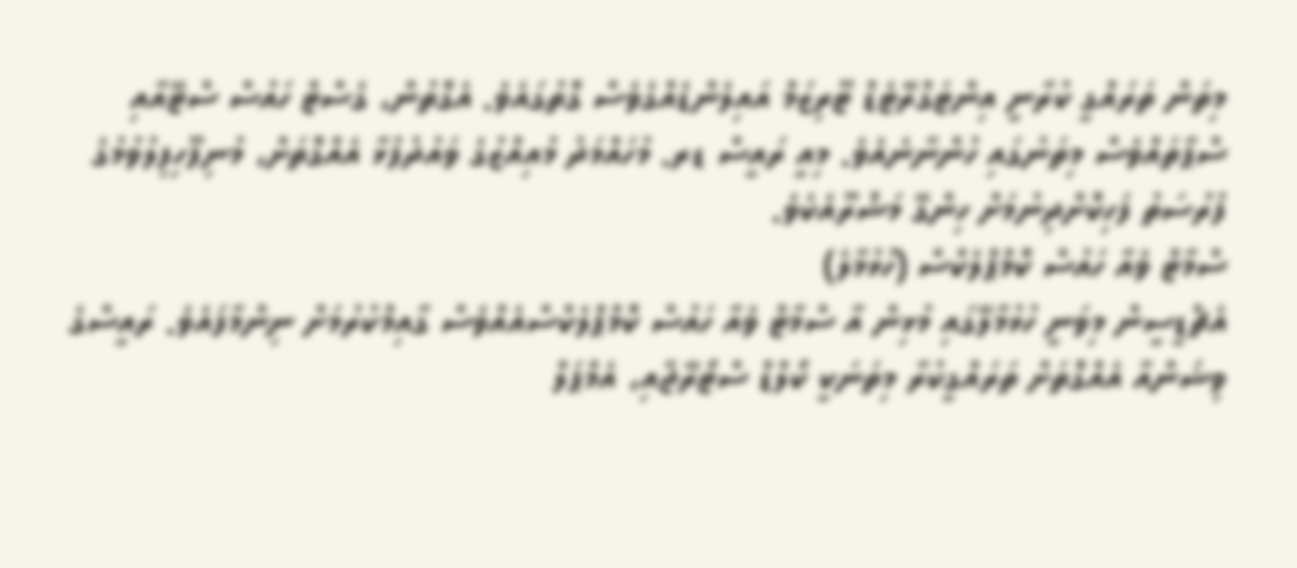މިތަން ތަރައްގީ ކުރާނީ އިންޓަގްރޭޓެޑް ޓޫރިޒަމް އައިލެންޑެއްގެވެސް ގޮތުގައެވެ. އެގޮތުން، ގެސްޓް ހައުސް ސްޓޭއާއި ސްޕާތައްވެސް މިތަނުގައި ހުންނާނެއެވެ. މިއީ ރައީސް ޑރ. މުހައްމަދު މުއިއްޒުގެ ވައުދުފުޅާ އެއްގޮތަށް، މުނިފޫހިފިލުވުމުގެ ފުރުސަތު ފަހިކޮށްދިނުމަށް ހިންގޭ މަޝްރޫއެކެވެ.
ސްމާޓް ވެއާ ހައުސް ކޮމްޕްލެކްސް (ހުޅުމާލެ)
އެޗްޑީސީން މިވަނީ ހުޅުމާލޭގައި މުޅިން އާ ސްމާޓް ވެއާ ހައުސް ކޮމްޕްލެކްސްއެއްވެސް ގާއިމްކުރުމަށް ނިންމާފައެވެ. ރައީސްގެ ވިޝަންއާ އެއްގޮތަށް ތަރައްގީކުރާ މިތަނަކީ ކޯލްޑް ސްޓޯރޭޖާއި، އެމްޕަލް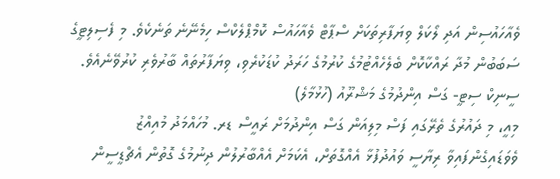ވެއާހައުސިން އަދި ލޯކަލް ވިޔަފާރިތަކަށް ސްޕާޓް ވެއާހައުސް ކޮމްޕްލެކްސް ހިމެނޭނެ ތަނެކެވެ. މި ފެސިލިޓީގެ ސަބަބުން މުދާ ރައްކާކޮށް ބެލެހެއްޓުމުގެ ކުރުމުގެ ހަރަދު ކުޑަކުރެވި، ވިޔަފާރުތައް ބާރުވެރި ކުރުވޭނެއެވެ.
ސީނިކް ސިޓީ- ގަސް އިންދުމުގެ މަޝްރޫއު (ހުޅުމާލެ)
މިއީ، މި ދައުރުގެ ތެރޭގައި ފަސް މިލިއަން ގަސް އިންދުމަށް ރައީސް ޑރ. މުހައްމަދު މުއިއްޒު ވެވަޑައިގެންފައިވާ ރިޔާސީ ވައުދުފުޅާ އެއްގޮތަށް، އެކަމަށް އެއްބާރުލުން ދިނުމުގެ ގޮތުން އެޗްޑީސީން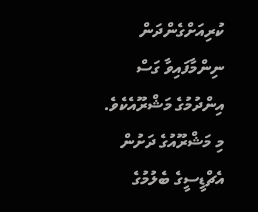ކުރިއަށްގެންދަން ނިންމާފައިވާ ގަސް އިންދުމުގެ މަޝްރޫއެކެވެ. މި މަޝްރޫއުގެ ދަށުން އެޗްޑީސީގެ ބެލުމުގެ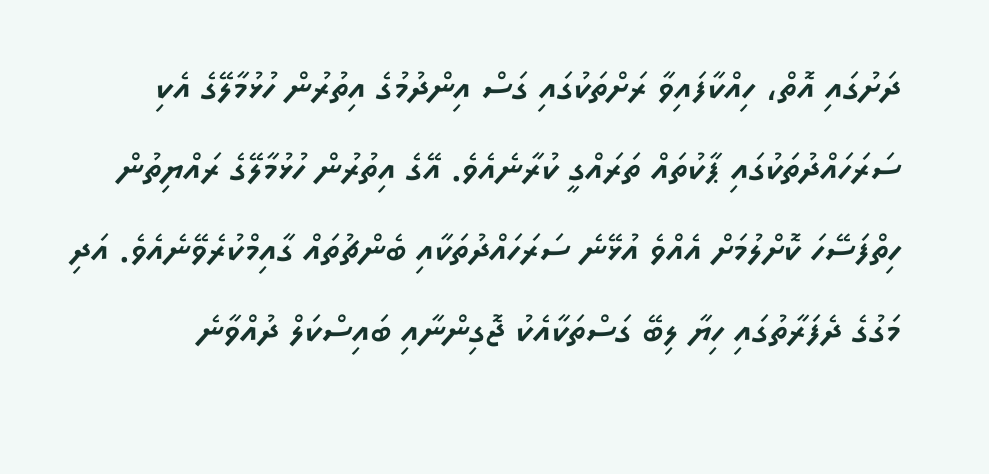ދަށުގައި އޮތް، ހިއްކާފައިވާ ރަށްތަކުގައި ގަސް އިންދުމުގެ އިތުރުން ހުޅުމާލޭގެ އެކި ސަރަހައްދުތަކުގައި ޕާކުތައް ތަރައްގީ ކުރާނެއެވެ. އޭގެ އިތުރުން ހުޅުމާލޭގެ ރައްޔިތުން ހިތްފަސޭހަ ކޮށްލުމަށް އެއްވެ އުޅޭނެ ސަރަހައްދުތަކާއި ބެންޗުތައް ގާއިމްކުރެވޭނެއެވެ. އަދި މަގުގެ ދެފަރާތުގައި ހިޔާ ލިބޭ ގަސްތަކާއެކު ޖޮގިންނާއި ބައިސްކަލް ދުއްވާނެ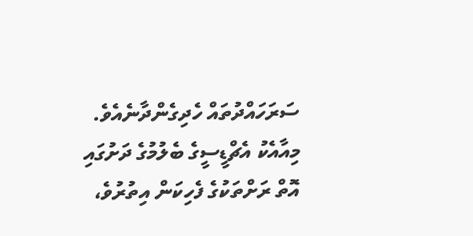ސަރަހައްދުތައް ހެދިގެންދާނެއެވެ. މިއާއެކު އެޗްޑީސީގެ ބެލުމުގެ ދަށުގައި އޮތް ރަށްތަކުގެ ފެހިކަން އިތުރުވެ،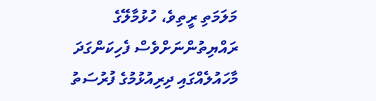މަލަމަތި ރީތިވެ، ހުޅުމާލޭގެ ރައްޔިތުންނަށްވެސް ފެހިކަންގަދަ މާހައުލެއްގައި ދިރިއުޅުމުގެ ފުރުސަތު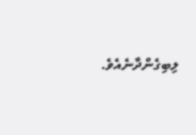ލިބިގެންދާނެއެވެ.